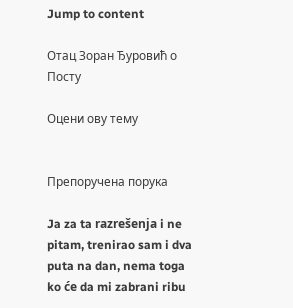Jump to content

Отац Зоран Ђуровић о Посту

Оцени ову тему


Препоручена порука

Ja za ta razrešenja i ne pitam, trenirao sam i dva puta na dan, nema toga ko će da mi zabrani ribu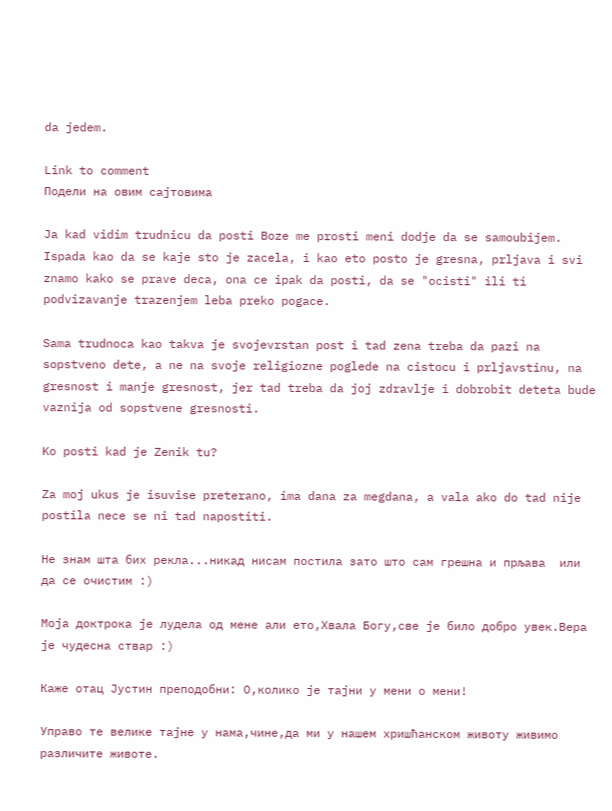da jedem.

Link to comment
Подели на овим сајтовима

Ja kad vidim trudnicu da posti Boze me prosti meni dodje da se samoubijem. Ispada kao da se kaje sto je zacela, i kao eto posto je gresna, prljava i svi znamo kako se prave deca, ona ce ipak da posti, da se "ocisti" ili ti podvizavanje trazenjem leba preko pogace.

Sama trudnoca kao takva je svojevrstan post i tad zena treba da pazi na sopstveno dete, a ne na svoje religiozne poglede na cistocu i prljavstinu, na gresnost i manje gresnost, jer tad treba da joj zdravlje i dobrobit deteta bude vaznija od sopstvene gresnosti.

Ko posti kad je Zenik tu?

Za moj ukus je isuvise preterano, ima dana za megdana, a vala ako do tad nije postila nece se ni tad napostiti.

Не знам шта бих рекла...никад нисам постила зато што сам грешна и прљава  или да се очистим :)

Моја доктрока је лудела од мене али ето,Хвала Богу,све је било добро увек.Вера је чудесна ствар :)

Каже отац Јустин преподобни: О,колико је тајни у мени о мени!

Управо те велике тајне у нама,чине,да ми у нашем хришћанском животу живимо различите животе.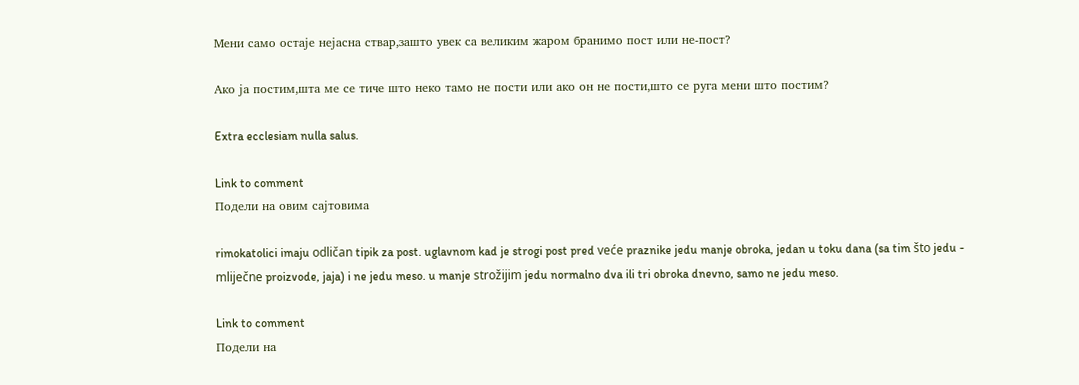Мени само остаје нејасна ствар,зашто увек са великим жаром бранимо пост или не-пост?

Ако ја постим,шта ме се тиче што неко тамо не пости или ако он не пости,што се руга мени што постим?

Extra ecclesiam nulla salus.

Link to comment
Подели на овим сајтовима

rimokatolici imaju odličan tipik za post. uglavnom kad je strogi post pred veće praznike jedu manje obroka, jedan u toku dana (sa tim što jedu - mliječne proizvode, jaja) i ne jedu meso. u manje strožijim jedu normalno dva ili tri obroka dnevno, samo ne jedu meso.

Link to comment
Подели на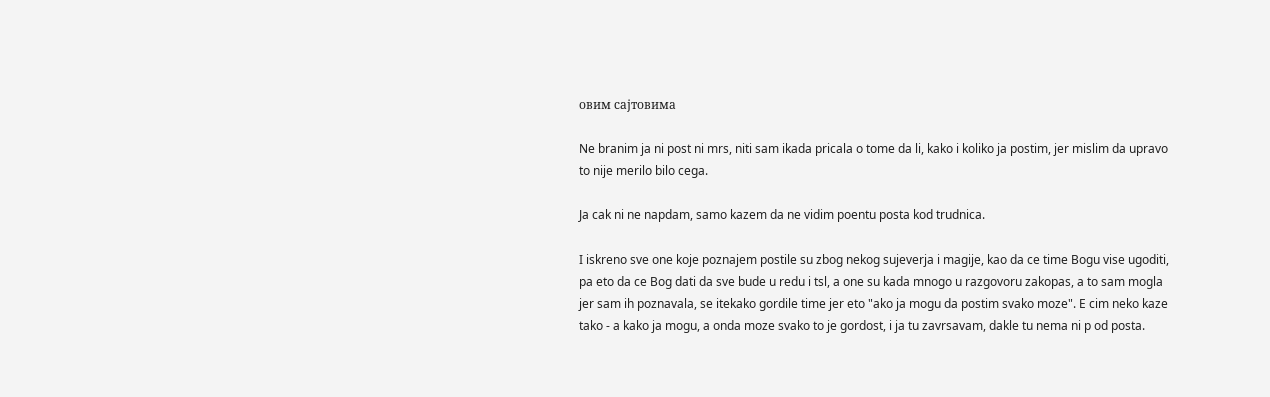овим сајтовима

Ne branim ja ni post ni mrs, niti sam ikada pricala o tome da li, kako i koliko ja postim, jer mislim da upravo to nije merilo bilo cega.

Ja cak ni ne napdam, samo kazem da ne vidim poentu posta kod trudnica.

I iskreno sve one koje poznajem postile su zbog nekog sujeverja i magije, kao da ce time Bogu vise ugoditi, pa eto da ce Bog dati da sve bude u redu i tsl, a one su kada mnogo u razgovoru zakopas, a to sam mogla jer sam ih poznavala, se itekako gordile time jer eto "ako ja mogu da postim svako moze". E cim neko kaze tako - a kako ja mogu, a onda moze svako to je gordost, i ja tu zavrsavam, dakle tu nema ni p od posta.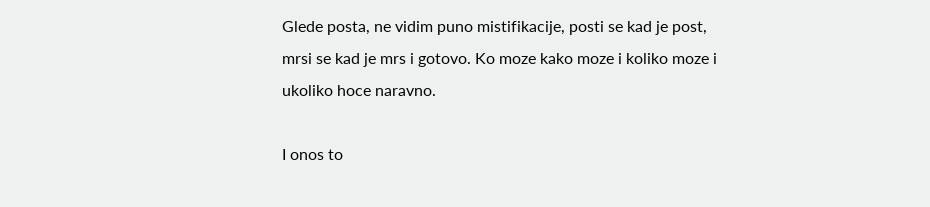Glede posta, ne vidim puno mistifikacije, posti se kad je post, mrsi se kad je mrs i gotovo. Ko moze kako moze i koliko moze i ukoliko hoce naravno.

I onos to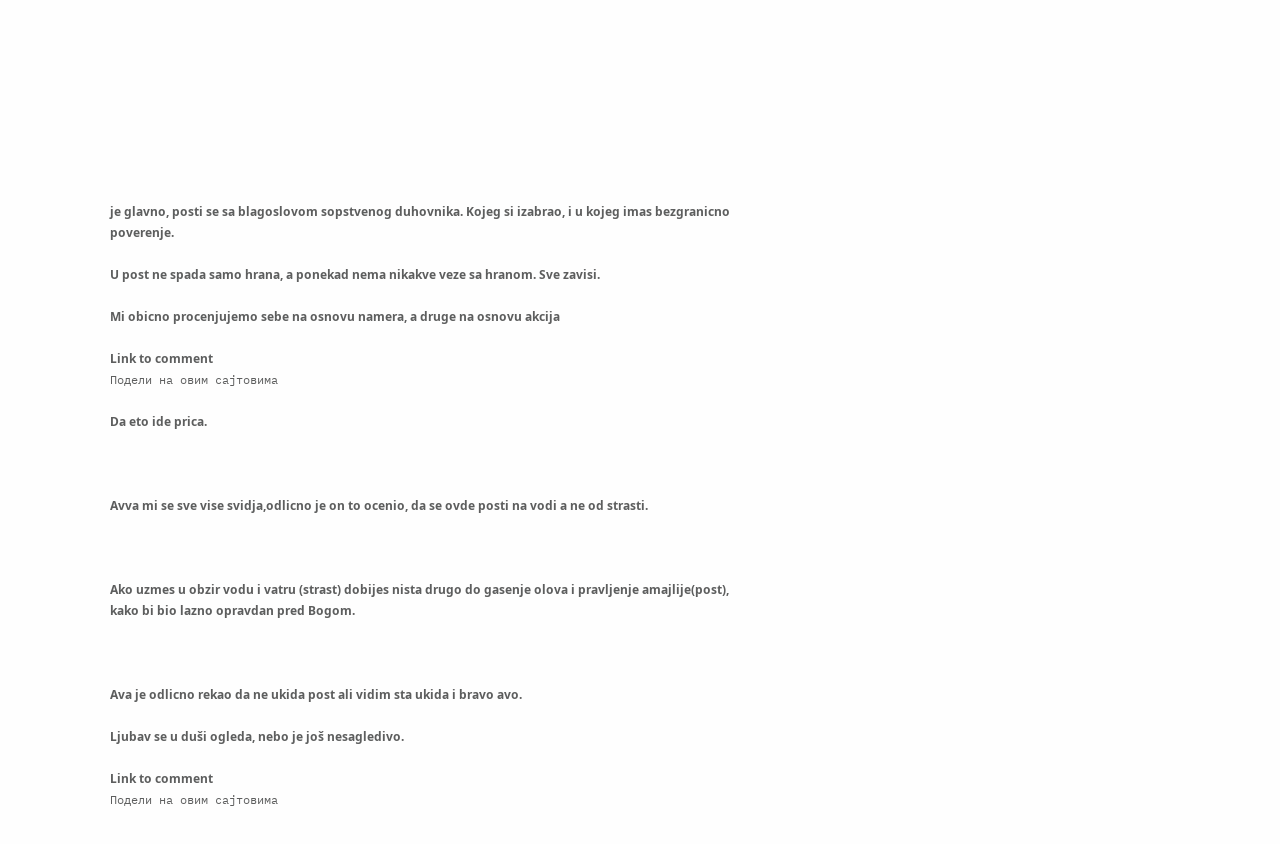je glavno, posti se sa blagoslovom sopstvenog duhovnika. Kojeg si izabrao, i u kojeg imas bezgranicno poverenje.

U post ne spada samo hrana, a ponekad nema nikakve veze sa hranom. Sve zavisi.

Mi obicno procenjujemo sebe na osnovu namera, a druge na osnovu akcija

Link to comment
Подели на овим сајтовима

Da eto ide prica.



Avva mi se sve vise svidja,odlicno je on to ocenio, da se ovde posti na vodi a ne od strasti.



Ako uzmes u obzir vodu i vatru (strast) dobijes nista drugo do gasenje olova i pravljenje amajlije(post), kako bi bio lazno opravdan pred Bogom.



Ava je odlicno rekao da ne ukida post ali vidim sta ukida i bravo avo.

Ljubav se u duši ogleda, nebo je još nesagledivo.

Link to comment
Подели на овим сајтовима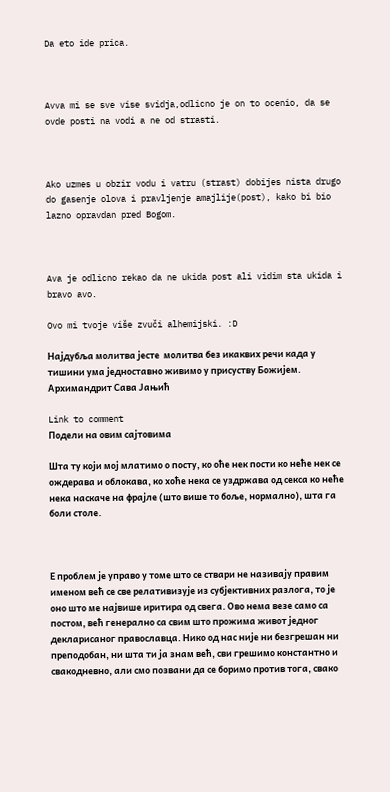Da eto ide prica.



Avva mi se sve vise svidja,odlicno je on to ocenio, da se ovde posti na vodi a ne od strasti.



Ako uzmes u obzir vodu i vatru (strast) dobijes nista drugo do gasenje olova i pravljenje amajlije(post), kako bi bio lazno opravdan pred Bogom.



Ava je odlicno rekao da ne ukida post ali vidim sta ukida i bravo avo.

Ovo mi tvoje više zvuči alhemijski. :D

Најдубља молитва јесте  молитва без икаквих речи када у тишини ума једноставно живимо у присуству Божијем. Архимандрит Сава Јањић

Link to comment
Подели на овим сајтовима

Шта ту који мој млатимо о посту, ко оће нек пости ко неће нек се ождерава и облокава, ко хоће нека се уздржава од секса ко неће нека наскаче на фрајле (што више то боље, нормално), шта га боли столе.



Е проблем је управо у томе што се ствари не називају правим именом већ се све релативизује из субјективних разлога, то је оно што ме највише иритира од свега. Ово нема везе само са постом, већ генерално са свим што прожима живот једног декларисаног православца. Нико од нас није ни безгрешан ни преподобан, ни шта ти ја знам већ, сви грешимо константно и свакодневно, али смо позвани да се боримо против тога, свако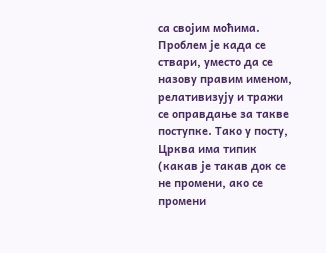са својим моћима. Проблем је када се ствари, уместо да се назову правим именом, релативизују и тражи се оправдање за такве поступке. Тако у посту, Црква има типик (какав је такав док се не промени, ако се промени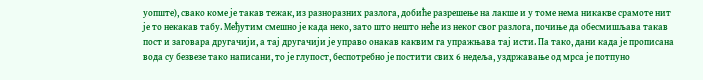уопште), свако коме је такав тежак, из разноразних разлога, добиће разрешење на лакше и у томе нема никакве срамоте нит је то некакав табу. Међутим смешно је када неко, зато што нешто неће из неког свог разлога, почиње да обесмишљава такав пост и заговара другачији, а тај другачији је управо онакав каквим га упражњава тај исти. Па тако, дани када је прописана вода су безвезе тако написани, то је глупост, беспотребно је постити свих 6 недеља, уздржавање од мрса је потпуно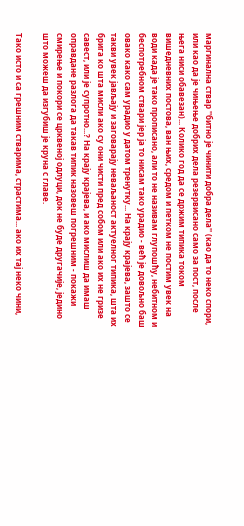маргинална ствар ''битно је чинити добра дела'' (као да то неко спори, или као да је чињење добрих дела резервисано само за пост, после њега ниси обавезан)... Колико год да се држим типика током вишедневних постова, ван њих, средом и петком не постим увек на води када је тако прописано, али то не називам глупошћу, небитном и беспотребном ствари јер ја то нисам тако урадио - већ је довољно баш овако како сам урадио у датом тренутку... На крају крајева, зашто се такви увек јављају и заговарају неваљаност актуелног типика, шта их брига ко шта мисли ако су они чисти пред собом или ако их не гризе савест, или је супротно...? На крају крајева, и ако мислиш да имаш оправдане разлога да такав типик назовеш погрешним - покажи смирење и покори се црквеној одлуци, док не буде другачије, једино што можеш да изгубиш је круна с главе.

Тако исто и са грешним стварима, страстима... ако их тај неко чини,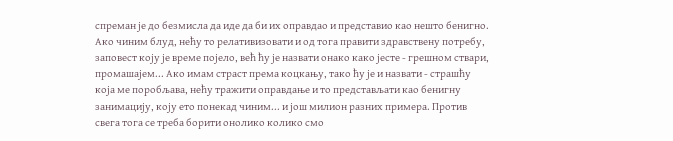спреман је до безмисла да иде да би их оправдао и представио као нешто бенигно. Ако чиним блуд, нећу то релативизовати и од тога правити здравствену потребу, заповест коју је време појело, већ ћу је назвати онако како јесте - грешном ствари, промашајем... Ако имам страст према коцкању, тако ћу је и назвати - страшћу која ме поробљава, нећу тражити оправдање и то представљати као бенигну занимацију, коју ето понекад чиним... и још милион разних примера. Против свега тога се треба борити онолико колико смо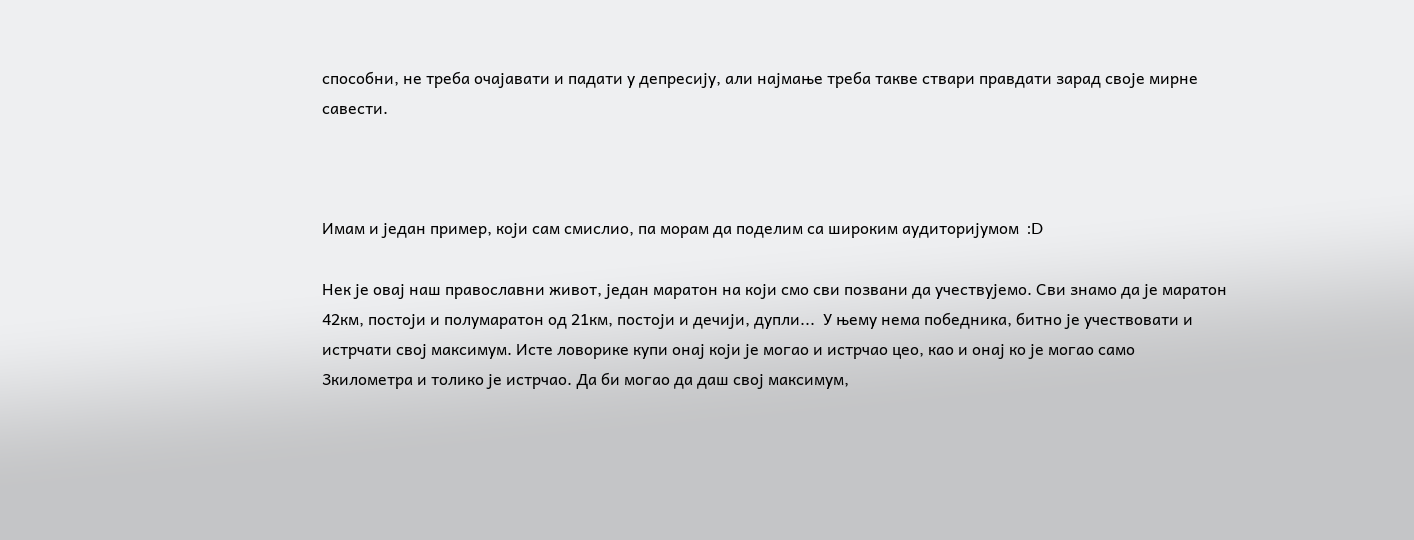способни, не треба очајавати и падати у депресију, али најмање треба такве ствари правдати зарад своје мирне савести.



Имам и један пример, који сам смислио, па морам да поделим са широким аудиторијумом  :D

Нек је овај наш православни живот, један маратон на који смо сви позвани да учествујемо. Сви знамо да је маратон 42км, постоји и полумаратон од 21км, постоји и дечији, дупли...  У њему нема победника, битно је учествовати и истрчати свој максимум. Исте ловорике купи онај који је могао и истрчао цео, као и онај ко је могао само 3километра и толико је истрчао. Да би могао да даш свој максимум,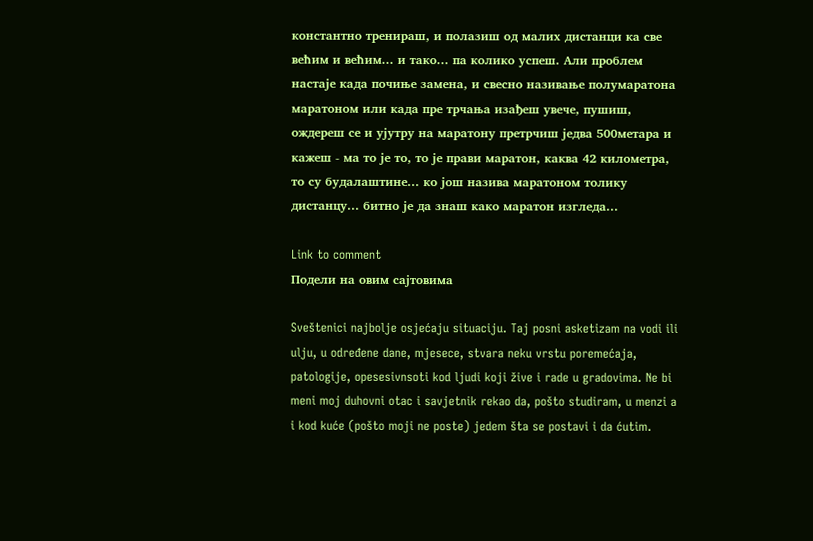константно тренираш, и полазиш од малих дистанци ка све већим и већим... и тако... па колико успеш. Али проблем настаје када почиње замена, и свесно називање полумаратона маратоном или када пре трчања изађеш увече, пушиш, ождереш се и ујутру на маратону претрчиш једва 500метара и кажеш - ма то је то, то је прави маратон, каква 42 километра, то су будалаштине... ко још назива маратоном толику дистанцу... битно је да знаш како маратон изгледа...

Link to comment
Подели на овим сајтовима

Sveštenici najbolje osjećaju situaciju. Taj posni asketizam na vodi ili ulju, u određene dane, mjesece, stvara neku vrstu poremećaja, patologije, opesesivnsoti kod ljudi koji žive i rade u gradovima. Ne bi meni moj duhovni otac i savjetnik rekao da, pošto studiram, u menzi a i kod kuće (pošto moji ne poste) jedem šta se postavi i da ćutim.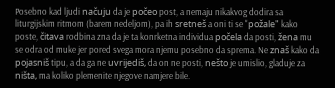Posebno kad ljudi načuju da je počeo post, a nemaju nikakvog dodira sa liturgijskim ritmom (barem nedeljom), pa ih sretneš a oni ti se "požale" kako poste, čitava rodbina zna da je ta konrketna individua počela da posti, žena mu se odra od muke jer pored svega mora njemu posebno da sprema. Ne znaš kako da pojasniš tipu, a da ga ne uvrijediš, da on ne posti, nešto je umislio, gladuje za ništa, ma koliko plemenite njegove namjere bile.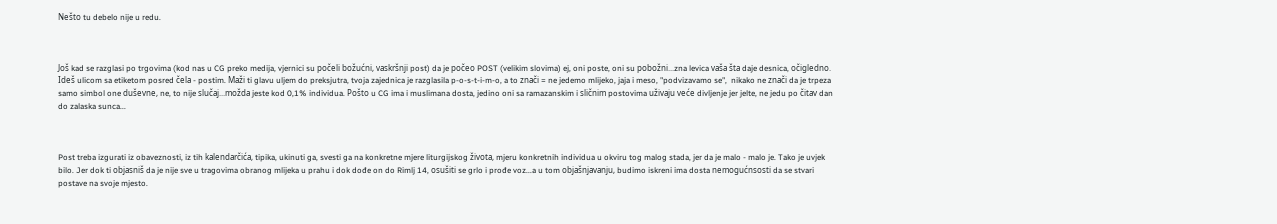Nešto tu debelo nije u redu.



Još kad se razglasi po trgovima (kod nas u CG preko medija, vjernici su počeli božućni, vaskršnji post) da je počeo POST (velikim slovima) ej, oni poste, oni su pobožni...zna levica vaša šta daje desnica, očigledno. Ideš ulicom sa etiketom posred čela - postim. Maži ti glavu uljem do preksjutra, tvoja zajednica je razglasila p-o-s-t-i-m-o, a to znači = ne jedemo mlijeko, jaja i meso, "podvizavamo se",  nikako ne znači da je trpeza samo simbol one duševne, ne, to nije slučaj...možda jeste kod 0,1% individua. Pošto u CG ima i muslimana dosta, jedino oni sa ramazanskim i sličnim postovima uživaju veće divljenje jer jelte, ne jedu po čitav dan do zalaska sunca...



Post treba izgurati iz obaveznosti, iz tih kalendarčića, tipika, ukinuti ga, svesti ga na konkretne mjere liturgijskog života, mjeru konkretnih individua u okviru tog malog stada, jer da je malo - malo je. Tako je uvjek bilo. Jer dok ti objasniš da je nije sve u tragovima obranog mlijeka u prahu i dok dođe on do Rimlj 14, osušiti se grlo i prođe voz...a u tom objašnjavanju, budimo iskreni ima dosta nemogućnsosti da se stvari postave na svoje mjesto.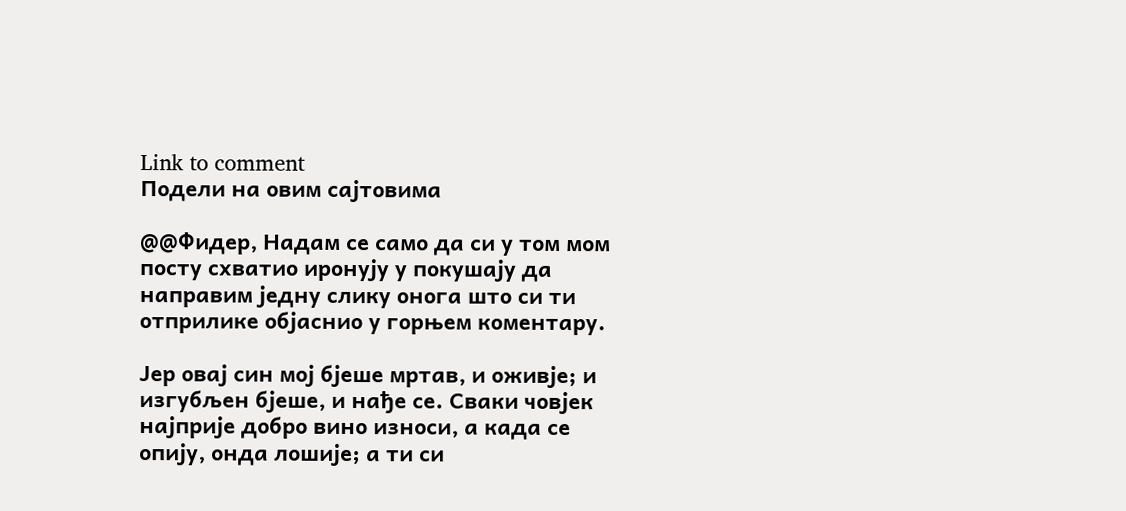Link to comment
Подели на овим сајтовима

@@Фидер, Надам се само да си у том мом посту схватио иронују у покушају да направим једну слику онога што си ти отприлике објаснио у горњем коментару.

Јер овај син мој бјеше мртав, и оживје; и изгубљен бјеше, и нађе се. Сваки човјек најприје добро вино износи, а када се опију, онда лошије; а ти си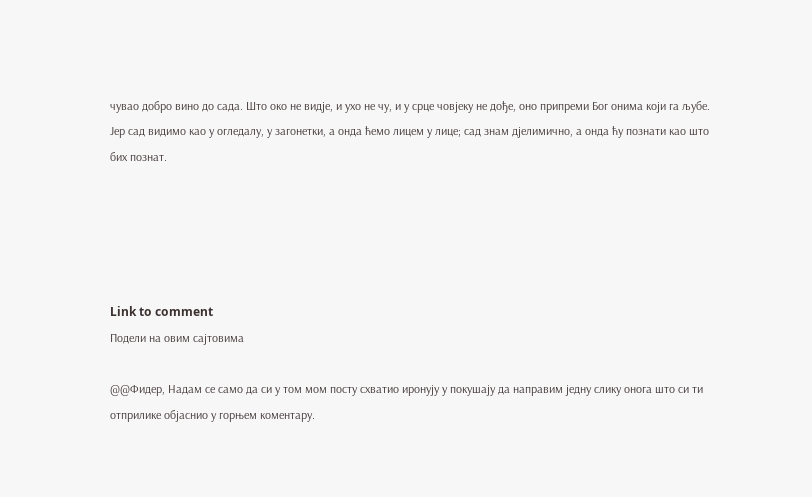чувао добро вино до сада. Што око не видје, и ухо не чу, и у срце човјеку не дође, оно припреми Бог онима који га љубе. Јер сад видимо као у огледалу, у загонетки, а онда ћемо лицем у лице; сад знам дјелимично, а онда ћу познати као што бих познат.





Link to comment
Подели на овим сајтовима

@@Фидер, Надам се само да си у том мом посту схватио иронују у покушају да направим једну слику онога што си ти отприлике објаснио у горњем коментару.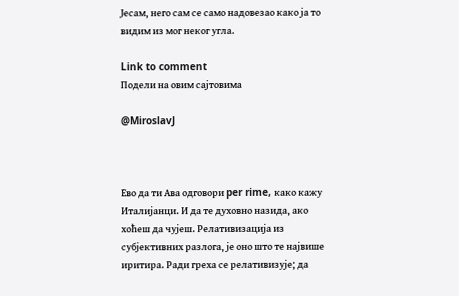Јесам, него сам се само надовезао како ја то видим из мог неког угла.

Link to comment
Подели на овим сајтовима

@MiroslavJ



Ево да ти Ава одговори per rime, како кажу Италијанци. И да те духовно назида, ако хоћеш да чујеш. Релативизација из субјективних разлога, је оно што те највише иритира. Ради греха се релативизује; да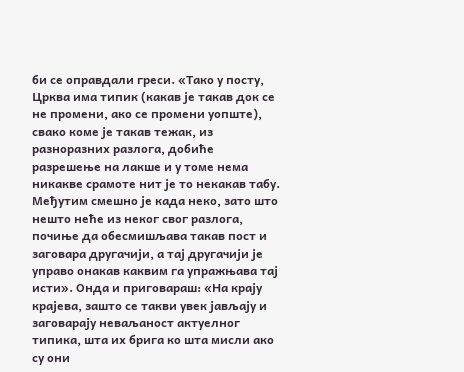би се оправдали греси. «Тако у посту, Црква има типик (какав је такав док се не промени, ако се промени уопште), свако коме је такав тежак, из разноразних разлога, добиће разрешење на лакше и у томе нема никакве срамоте нит је то некакав табу. Међутим смешно је када неко, зато што нешто неће из неког свог разлога, почиње да обесмишљава такав пост и заговара другачији, а тај другачији је управо онакав каквим га упражњава тај исти». Онда и приговараш: «На крају крајева, зашто се такви увек јављају и заговарају неваљаност актуелног типика, шта их брига ко шта мисли ако су они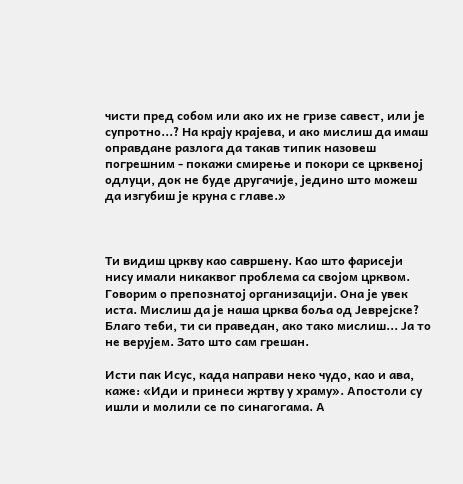чисти пред собом или ако их не гризе савест, или је супротно...? На крају крајева, и ако мислиш да имаш оправдане разлога да такав типик назовеш погрешним - покажи смирење и покори се црквеној одлуци, док не буде другачије, једино што можеш да изгубиш је круна с главе.»



Ти видиш цркву као савршену. Као што фарисеји нису имали никаквог проблема са својом црквом. Говорим о препознатој организацији. Она је увек иста. Мислиш да је наша црква боља од Јеврејске? Благо теби, ти си праведан, ако тако мислиш... Ја то не верујем. Зато што сам грешан.

Исти пак Исус, када направи неко чудо, као и ава, каже: «Иди и принеси жртву у храму». Апостоли су ишли и молили се по синагогама. А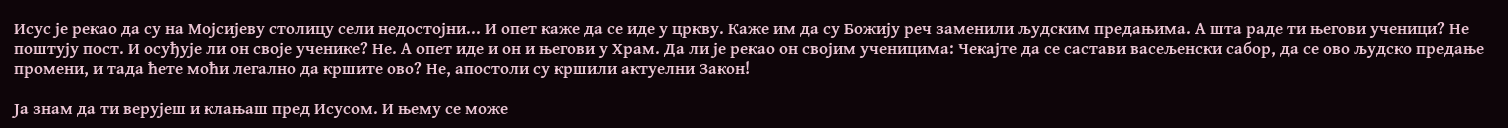Исус је рекао да су на Мојсијеву столицу сели недостојни... И опет каже да се иде у цркву. Каже им да су Божију реч заменили људским предањима. А шта раде ти његови ученици? Не поштују пост. И осуђује ли он своје ученике? Не. А опет иде и он и његови у Храм. Да ли је рекао он својим ученицима: Чекајте да се састави васељенски сабор, да се ово људско предање промени, и тада ћете моћи легално да кршите ово? Не, апостоли су кршили актуелни Закон!

Ја знам да ти верујеш и клањаш пред Исусом. И њему се може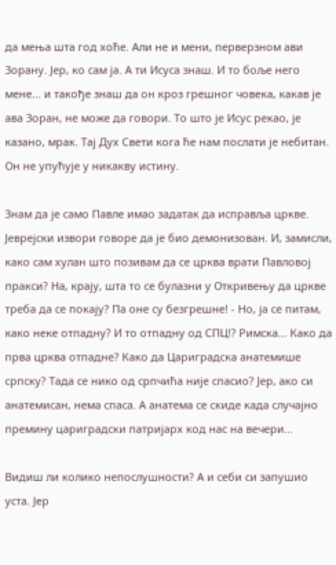да мења шта год хоће. Али не и мени, перверзном ави Зорану. Јер, ко сам ја. А ти Исуса знаш. И то боље него мене... и такође знаш да он кроз грешног човека, какав је ава Зоран, не може да говори. То што је Исус рекао, је казано, мрак. Тај Дух Свети кога ће нам послати је небитан. Он не упућује у никакву истину.

Знам да је само Павле имао задатак да исправља цркве. Јеврејски извори говоре да је био демонизован. И, замисли, како сам хулан што позивам да се црква врати Павловој пракси? На, крају, шта то се булазни у Откривењу да цркве треба да се покају? Па оне су безгрешне! - Но, ја се питам, како неке отпадну? И то отпадну од СПЦ!? Римска... Како да прва црква отпадне? Како да Цариградска анатемише српску? Тада се нико од српчића није спасио? Јер, ако си анатемисан, нема спаса. А анатема се скиде када случајно премину цариградски патријарх код нас на вечери...

Видиш ли колико непослушности? А и себи си запушио уста. Јер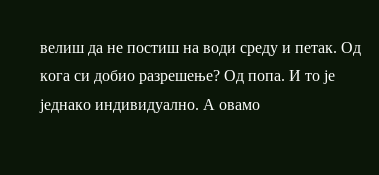велиш да не постиш на води среду и петак. Од кога си добио разрешење? Од попа. И то је једнако индивидуално. А овамо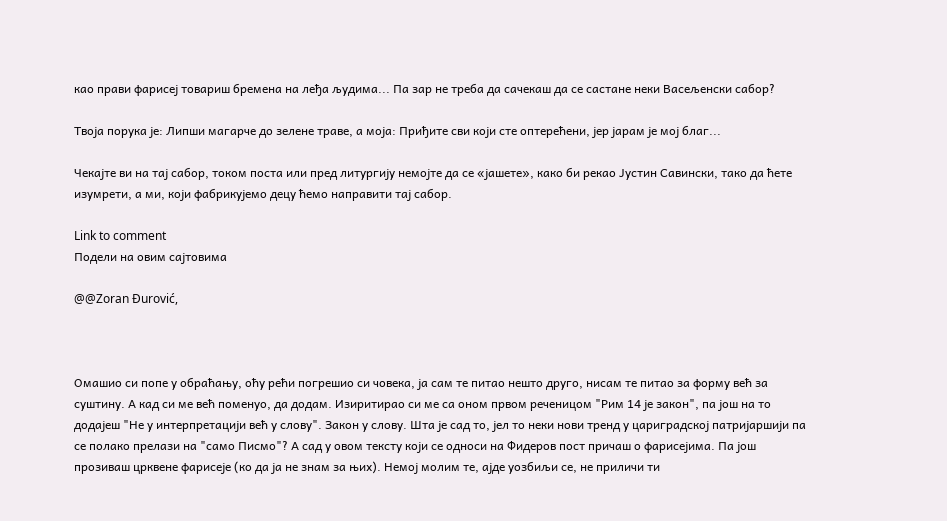као прави фарисеј товариш бремена на леђа људима... Па зар не треба да сачекаш да се састане неки Васељенски сабор?

Твоја порука је: Липши магарче до зелене траве, а моја: Приђите сви који сте оптерећени, јер јарам је мој благ...

Чекајте ви на тај сабор, током поста или пред литургију немојте да се «јашете», како би рекао Јустин Савински, тако да ћете изумрети, а ми, који фабрикујемо децу ћемо направити тај сабор.

Link to comment
Подели на овим сајтовима

@@Zoran Đurović,



Омашио си попе у обраћању, оћу рећи погрешио си човека, ја сам те питао нешто друго, нисам те питао за форму већ за суштину. А кад си ме већ поменуо, да додам. Изиритирао си ме са оном првом реченицом "Рим 14 је закон", па још на то додајеш "Не у интерпретацији већ у слову". Закон у слову. Шта је сад то, јел то неки нови тренд у цариградској патријаршији па се полако прелази на "само Писмо"? А сад у овом тексту који се односи на Фидеров пост причаш о фарисејима. Па још прозиваш црквене фарисеје (ко да ја не знам за њих). Немој молим те, ајде уозбиљи се, не приличи ти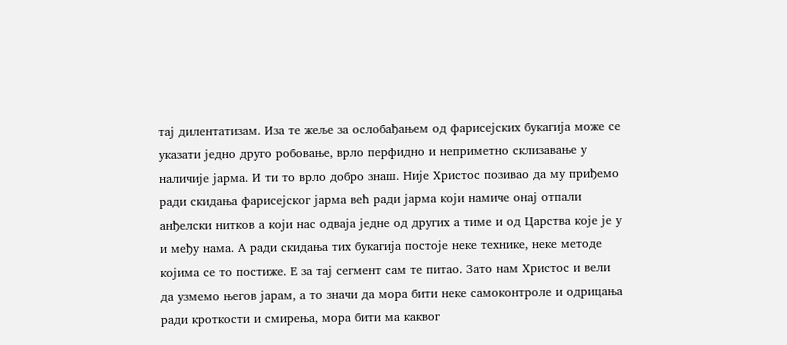тај дилентатизам. Иза те жеље за ослобађањем од фарисејских букагија може се указати једно друго робовање, врло перфидно и неприметно склизавање у наличије јарма. И ти то врло добро знаш. Није Христос позивао да му приђемо ради скидања фарисејског јарма већ ради јарма који намиче онај отпали анђелски нитков а који нас одваја једне од других а тиме и од Царства које је у и међу нама. А ради скидања тих букагија постоје неке технике, неке методе којима се то постиже. Е за тај сегмент сам те питао. Зато нам Христос и вели да узмемо његов јарам, а то значи да мора бити неке самоконтроле и одрицања ради кроткости и смирења, мора бити ма каквог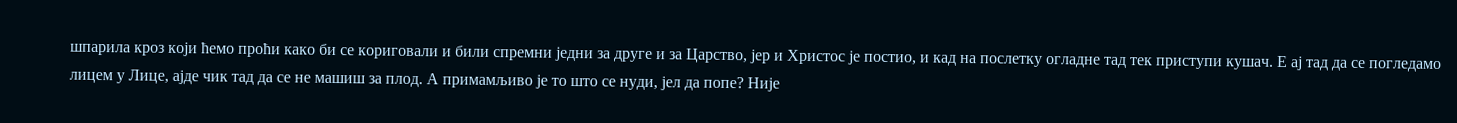шпарила кроз који ћемо проћи како би се кориговали и били спремни једни за друге и за Царство, јер и Христос је постио, и кад на послетку огладне тад тек приступи кушач. Е ај тад да се погледамо лицем у Лице, ајде чик тад да се не машиш за плод. А примамљиво је то што се нуди, јел да попе? Није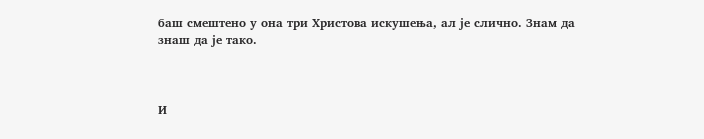баш смештено у она три Христова искушења, ал је слично. Знам да знаш да је тако.



И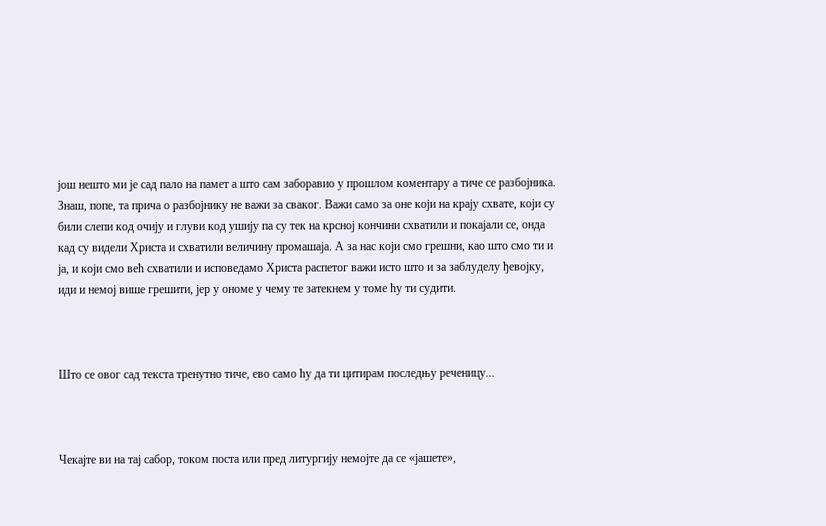још нешто ми је сад пало на памет а што сам заборавио у прошлом коментару а тиче се разбојника. Знаш, попе, та прича о разбојнику не важи за сваког. Важи само за оне који на крају схвате, који су били слепи код очију и глуви код ушију па су тек на крсној кончини схватили и покајали се, онда кад су видели Христа и схватили величину промашаја. А за нас који смо грешни, као што смо ти и ја, и који смо већ схватили и исповедамо Христа распетог важи исто што и за заблуделу ђевојку, иди и немој више грешити, јер у ономе у чему те затекнем у томе ћу ти судити.



Што се овог сад текста тренутно тиче, ево само ћу да ти цитирам последњу реченицу...



Чекајте ви на тај сабор, током поста или пред литургију немојте да се «јашете»,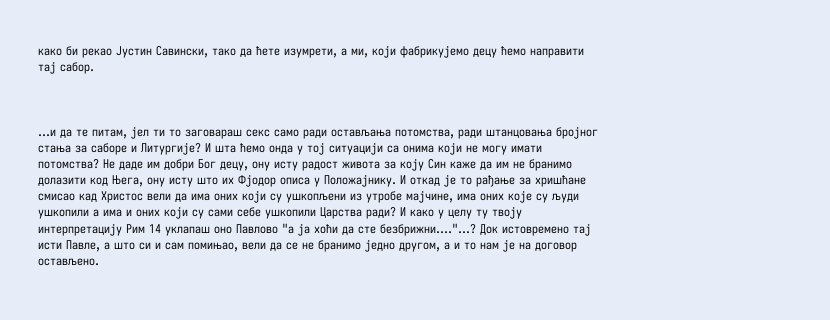како би рекао Јустин Савински, тако да ћете изумрети, а ми, који фабрикујемо децу ћемо направити тај сабор.



...и да те питам, јел ти то заговараш секс само ради остављања потомства, ради штанцовања бројног стања за саборе и Литургије? И шта ћемо онда у тој ситуацији са онима који не могу имати потомства? Не даде им добри Бог децу, ону исту радост живота за коју Син каже да им не бранимо долазити код Њега, ону исту што их Фјодор описа у Положајнику. И откад је то рађање за хришћане смисао кад Христос вели да има оних који су ушкопљени из утробе мајчине, има оних које су људи ушкопили а има и оних који су сами себе ушкопили Царства ради? И како у целу ту твоју интерпретацију Рим 14 уклапаш оно Павлово "а ја хоћи да сте безбрижни...."...? Док истовремено тај исти Павле, а што си и сам помињао, вели да се не бранимо једно другом, а и то нам је на договор остављено.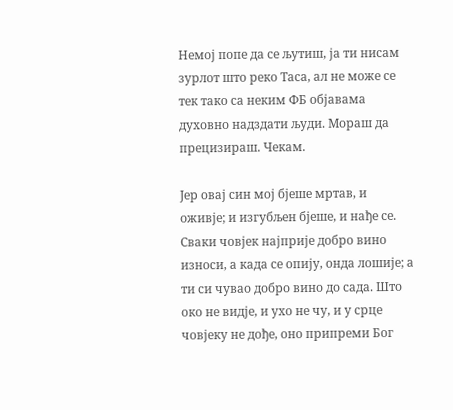Немој попе да се љутиш, ја ти нисам зурлот што реко Таса, ал не може се тек тако са неким ФБ објавама духовно надздати људи. Мораш да прецизираш. Чекам.

Јер овај син мој бјеше мртав, и оживје; и изгубљен бјеше, и нађе се. Сваки човјек најприје добро вино износи, а када се опију, онда лошије; а ти си чувао добро вино до сада. Што око не видје, и ухо не чу, и у срце човјеку не дође, оно припреми Бог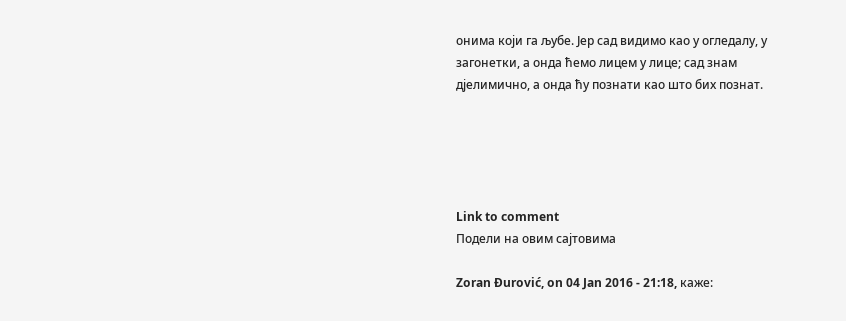онима који га љубе. Јер сад видимо као у огледалу, у загонетки, а онда ћемо лицем у лице; сад знам дјелимично, а онда ћу познати као што бих познат.





Link to comment
Подели на овим сајтовима

Zoran Đurović, on 04 Jan 2016 - 21:18, каже: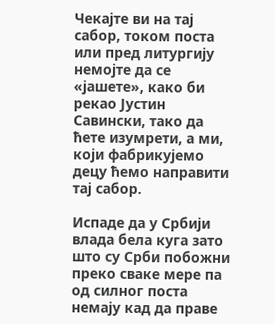Чекајте ви на тај сабор, током поста или пред литургију немојте да се «јашете», како би рекао Јустин Савински, тако да ћете изумрети, а ми, који фабрикујемо децу ћемо направити тај сабор.

Испаде да у Србији влада бела куга зато што су Срби побожни преко сваке мере па од силног поста немају кад да праве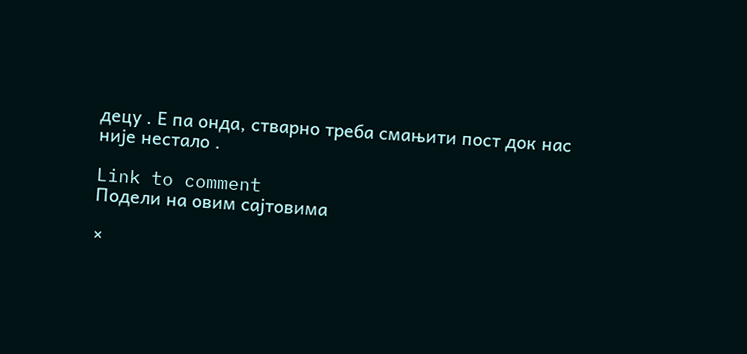децу . Е па онда, стварно треба смањити пост док нас није нестало .

Link to comment
Подели на овим сајтовима

×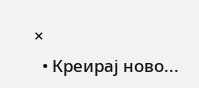×
  • Креирај ново...